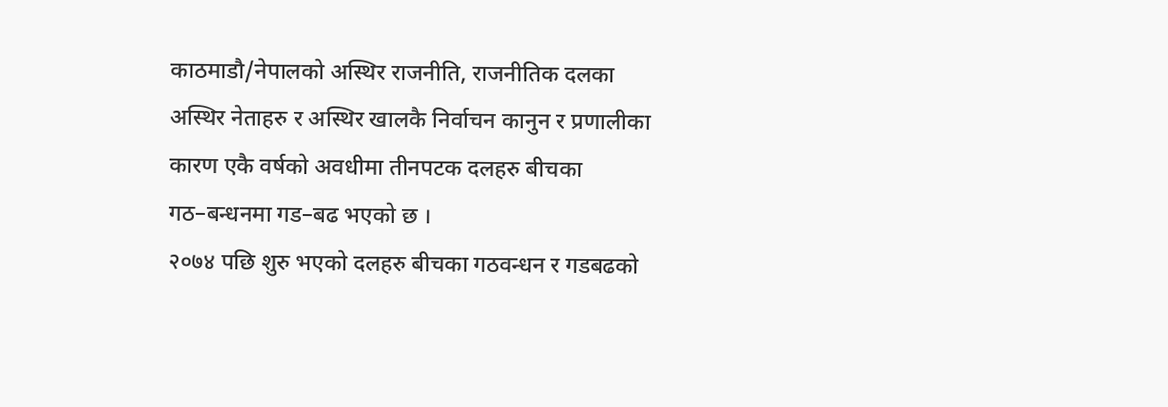काठमाडौ/नेपालको अस्थिर राजनीति, राजनीतिक दलका अस्थिर नेताहरु र अस्थिर खालकै निर्वाचन कानुन र प्रणालीका कारण एकै वर्षको अवधीमा तीनपटक दलहरु बीचका गठ–बन्धनमा गड–बढ भएको छ ।
२०७४ पछि शुरु भएको दलहरु बीचका गठवन्धन र गडबढको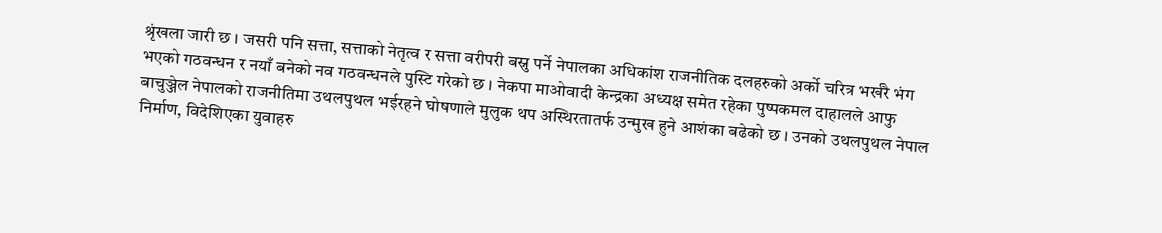श्रृंखला जारी छ । जसरी पनि सत्ता, सत्ताको नेतृत्व र सत्ता वरीपरी बस्नु पर्ने नेपालका अधिकांश राजनीतिक दलहरुको अर्को चरित्र भर्खरै भंग भएको गठवन्धन र नयाँ बनेको नव गठवन्धनले पुस्टि गरेको छ । नेकपा माओवादी केन्द्रका अध्यक्ष समेत रहेका पुष्पकमल दाहालले आफु बाचुञ्जेल नेपालको राजनीतिमा उथलपुथल भईरहने घोषणाले मुलुक थप अस्थिरतातर्फ उन्मुख हुने आशंका बढेको छ । उनको उथलपुथल नेपाल निर्माण, विदेशिएका युवाहरु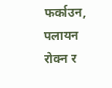फर्काउन, पलायन रोक्न र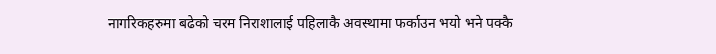नागरिकहरुमा बढेको चरम निराशालाई पहिलाकै अवस्थामा फर्काउन भयो भने पक्कै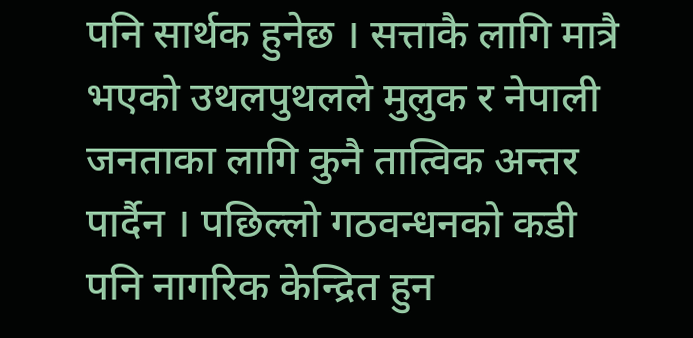पनि सार्थक हुनेछ । सत्ताकै लागि मात्रै भएको उथलपुथलले मुलुक र नेपाली जनताका लागि कुनै तात्विक अन्तर पार्दैन । पछिल्लो गठवन्धनको कडी पनि नागरिक केन्द्रित हुन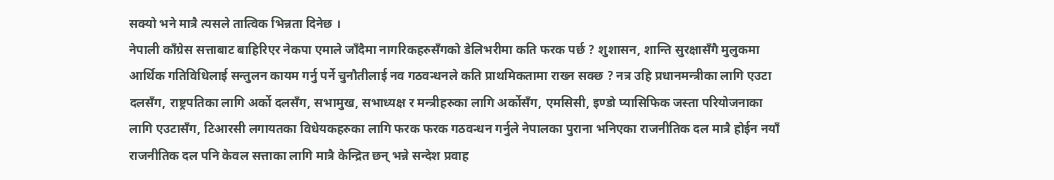सक्यो भने मात्रै त्यसले तात्विक भिन्नता दिनेछ ।
नेपाली काँग्रेस सत्ताबाट बाहिरिएर नेकपा एमाले जाँदैमा नागरिकहरुसँगको डेलिभरीमा कति फरक पर्छ ? शुशासन, शान्ति सुरक्षासँगै मुलुकमा आर्थिक गतिविधिलाई सन्तुलन कायम गर्नु पर्ने चुनौतीलाई नव गठवन्धनले कति प्राथमिकतामा राख्न सक्छ ? नत्र उहि प्रधानमन्त्रीका लागि एउटा दलसँग, राष्ट्रपतिका लागि अर्को दलसँग, सभामुख, सभाध्यक्ष र मन्त्रीहरुका लागि अर्कोसँग, एमसिसी, इण्डो प्यासिफिक जस्ता परियोजनाका लागि एउटासँग, टिआरसी लगायतका विधेयकहरुका लागि फरक फरक गठवन्धन गर्नुले नेपालका पुराना भनिएका राजनीतिक दल मात्रै होईन नयाँ राजनीतिक दल पनि केवल सत्ताका लागि मात्रै केन्द्रित छन् भन्ने सन्देश प्रवाह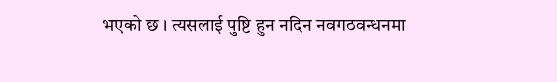भएको छ । त्यसलाई पुष्टि हुन नदिन नवगठवन्धनमा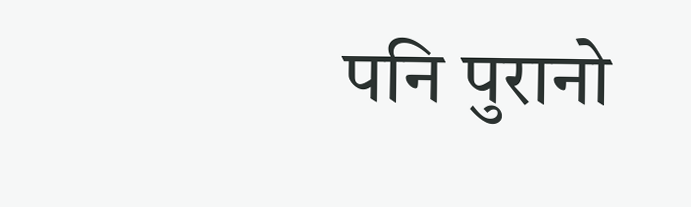पनि पुरानो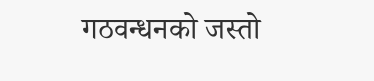गठवन्धनको जस्तो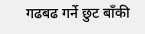गढबढ गर्ने छुट बाँकी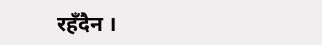रहँदैन ।